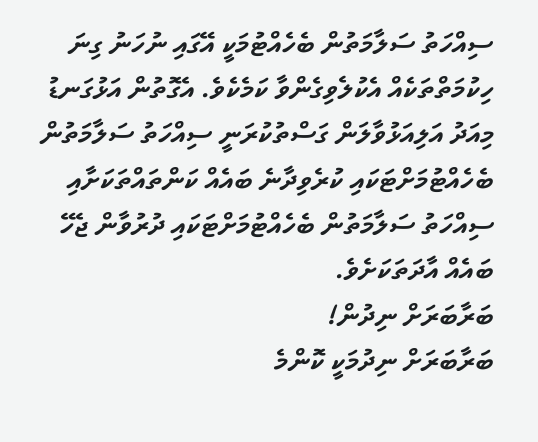ސިއްހަތު ސަލާމަތުން ބެހެއްޓުމަކީ އޭގައި ނުހަނު ގިނަ ހިކުމަތްތަކެއް އެކުލެވިގެންވާ ކަމެކެވެ. އެގޮތުން އަޅުގަނޑު މިއަދު އަލިއަޅުވާލަން ގަސްތުކުރަނީ ސިއްހަތު ސަލާމަތުން ބެހެއްޓުމަށްޓަކައި ކުރެވިދާނެ ބައެއް ކަންތައްތަކަށާއި ސިއްހަތު ސަލާމަތުން ބެހެއްޓުމަށްޓަކައި ދުރުވާން ޖެހޭ ބައެއް އާދަތަކަށެވެ.
ބަރާބަރަށް ނިދުން!
ބަރާބަރަށް ނިދުމަކީ ކޮންމެ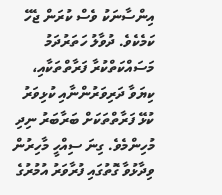އިންސާނަކު ވެސް ކުރަން ޖެހޭ ކަމެކެވެ. ދުވާލު ހަތަރުދަމު މަސައްކަތްކުރާ ފަރާތްތަކާއި، ކިޔަވާ ދަރިވަރުންނާއި ކުޅިވަރު ކުޅޭ ފަރާތްތަކަށް ބަރާބަރު ނިދި މުހިންމެވެ. ގިނަ ސިއްހީ މާހިރުން ވިދާޅުވާ ގޮތުގައި ފުރާވަރު އުމުރުގެ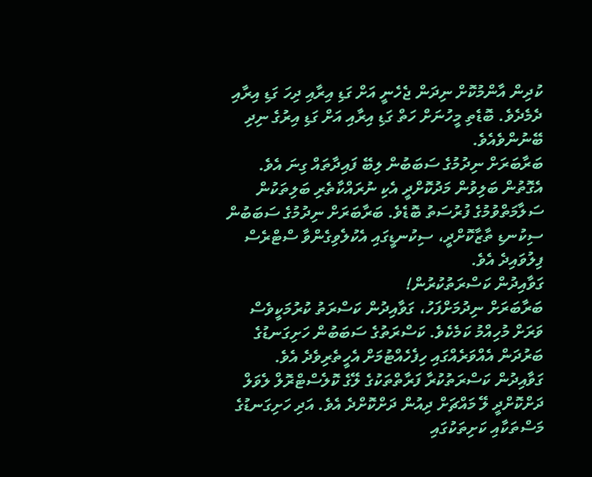ކުދިން އާންމުކޮށް ނިދަން ޖެހެނީ އަށް ގަޑި އިރާއި ދިހަ ގަޑި އިރާއި ދެމެދެވެ. ބޮޑެތި މީހުނަށް ހަތް ގަޑި އިރާއި އަށް ގަޑި އިރުގެ ނިދި ބޭނުންވެއެވެ.
ބަރާބަރަށް ނިދުމުގެ ސަބަބުން ލިބޭ ފައިދާތައް ގިނަ އެވެ. އެގޮތުން ބަލިވުން މަދުކޮށްދީ އެކި ނުރައްކާތެރި ބަލިތަކުން ސަލާމަތްވުމުގެ ފުރުސަތު ބޮޑެވެ. ބަރާބަރަށް ނިދުމުގެ ސަބަބުން ސިކުނޑި ތާޒާކޮށްދީ، ސިކުނޑީގައި އެކުލެވިގެންވާ ސްޓްރެސް ފިލުވައިދެ އެވެ.
ގަވާއިދުން ކަސްރަތުކުރުން!
ބަރާބަރަށް ނިދުމަށްފަހު، ގަވާއިދުން ކަސްރަތު ކުރުމަކީވެސް ވަރަށް މުހިއްމު ކަމެކެވެ. ކަސްރަތުގެ ސަބަބުން ހަށިގަނޑުގެ ބަރުދަން އެއްވަރެއްގައި ހިފެހެއްޓުމަށް އެހީތެރިވެދެ އެވެ. ގަވާއިދުން ކަސްރަތުކުރާ ފަރާތްތަކުގެ ލޭގެ ކޮލެސްޓްރޮލް ލެވަލް ދަށްކޮށްދީ ލޭ މައްޗަށް ދިއުން ދަށްކޮށްދެ އެވެ. އަދި ހަށިގަނޑުގެ މަސްތަކާއި ކަށިތަކުގައި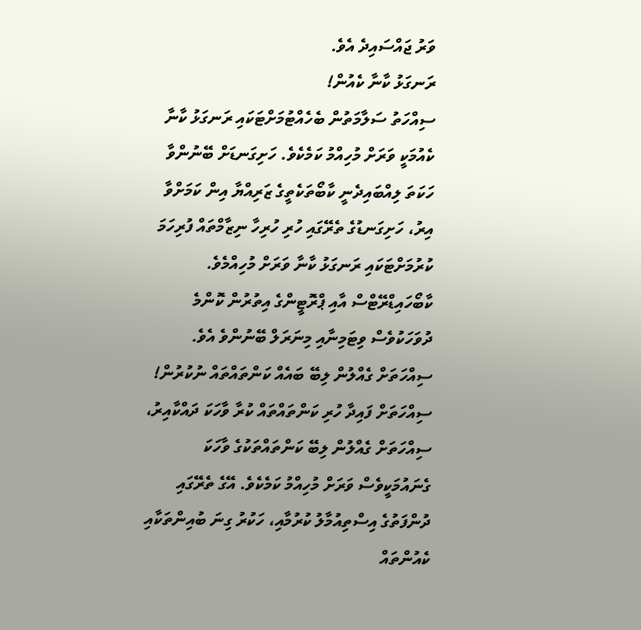ވަރު ޖައްސައިދެ އެވެ.
ރަނގަޅު ކާނާ ކެއުން!
ސިއްހަތު ސަލާމަތުން ބެހެއްޓުމަށްޓަކައި ރަނގަޅު ކާނާ ކެއުމަކީ ވަރަށް މުހިއްމު ކަމެކެވެ. ހަށިގަނޑަށް ބޭނުންވާ ހަކަތަ ލިއްބައިދެނީ ކާބޯތަކެތީގެ ޒަރިއްޔާ އިން ކަމަށްވާ އިރު، ހަށިގަނޑުގެ ތެރޭގައި ހުރި ހުރިހާ ނިޒާމްތައް ފުރިހަމަ ކުރުމަށްޓަކައި ރަނގަޅު ކާނާ ވަރަށް މުހިއްމެވެ. ކާބޯހައިޑްރޭޓްސް އާއި ޕްރޮޓީންގެ އިތުރުން ކޮންމެ ދުވަހަކުވެސް ވިޓަމިނާއި މިނަރަލް ބޭނުންވެ އެވެ.
ސިއްހަތަށް ގެއްލުން ލިބޭ ބައެއް ކަންތައްތައް ނުކުރުން!
ސިއްހަތަށް ފައިދާ ހުރި ކަންތައްތައް ކުރާ ވާހަކަ ދައްކާއިރު، ސިއްހަތަށް ގެއްލުން ލިބޭ ކަންތައްތަކުގެ ވާހަކަ ގެނައުމަކީވެސް ވަރަށް މުހިއްމު ކަމެކެވެ. އޭގެ ތެރޭގައި ދުންފަތުގެ އިސްތިއުމާލު ކުރުމާއި، ހަކުރު ގިނަ ބުއިންތަކާއި ކެއުންތައް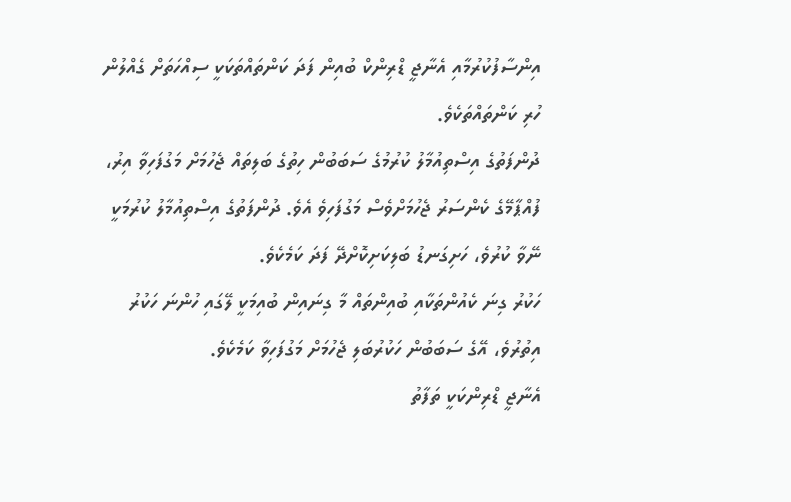އިންސާފުކުރުމާއި އެނާޖީ ޑްރިންކް ބުއިން ފަދަ ކަންތައްތަކަކީ ސިއްހަތަށް ގެއްލުން ހުރި ކަންތައްތަކެވެ.
ދުންފަތުގެ އިސްތިއުމާލު ކުރުމުގެ ސަބަބުން ހިތުގެ ބަލިތައް ޖެހުމަށް މަގުފަހިވާ އިރު، ފުއްޕާމޭގެ ކެންސަރު ޖެހުމަށްވެސް މަގުފަހިވެ އެވެ. ދުންފަތުގެ އިސްތިއުމާލު ކުރުމަކީ ނޭވާ ކުރުވެ، ހަށިގަނޑު ބަލިކަށިކޮށްދޭ ފަދަ ކަމެކެވެ.
ހަކުރު ގިނަ ކެއުންތަކާއި ބުއިންތައް މާ ގިނައިން ބުއިމަކީ ލޭގައި ހުންނަ ހަކުރު އިތުރުވެ، އޭގެ ސަބަބުން ހަކުރުބަލި ޖެހުމަށް މަގުފަހިވާ ކަމެކެވެ.
އެނާޖީ ޑްރިންކަކީ ތަފާތު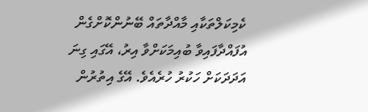ކެމިކަލްތަކާއި މާއްދާތައް ބޭނުންކޮށްގެން އުފައްދާފައިވާ ބުއިމަކަށްވާ އިރު، އޭގައި ގިނަ އަދަދަކަށް ހަކުރު ހުރެއެވެ. އޭގެ އިތުރުން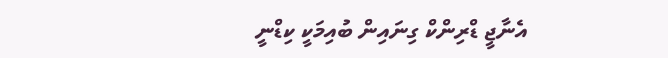އެނާޖީ ޑްރިންކް ގިނައިން ބުއިމަކީ ކިޑްނީ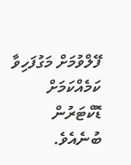ފޭލްވުމަށް މަގުފަހިވާ ކަމެއްކަމަށް ޑޮކްޓަރުން ބުނެއެވެ.